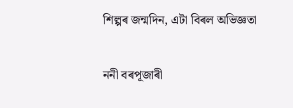শিল্পৰ জন্মদিন, এটা বিৰল অভিজ্ঞতা

ননী বৰপূজাৰী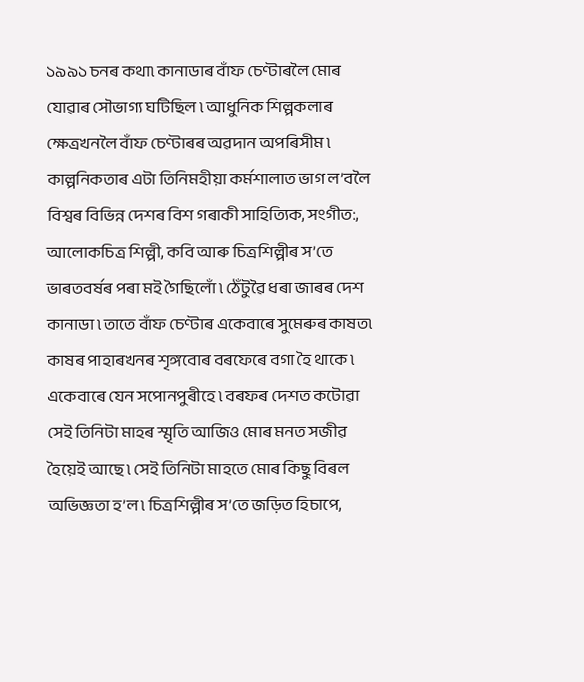১৯৯১ চনৰ কথা৷ কানাডাৰ বাঁফ চেণ্টাৰলৈ মোৰ যোৱাৰ সৌভাগ্য ঘটিছিল ৷ আধুনিক শিল্পকলাৰ ক্ষেত্ৰখনলৈ বাঁফ চেণ্টাৰৰ অৱদান অপৰিসীম ৷ কাল্পনিকতাৰ এটা তিনিমহীয়া কৰ্মশালাত ভাগ ল’বলৈ বিশ্বৰ বিভিন্ন দেশৰ বিশ গৰাকী সাহিত্যিক, সংগীত:, আলোকচিত্ৰ শিল্পী, কবি আৰু চিত্ৰশিল্পীৰ স’তে ভাৰতবৰ্ষৰ পৰা মই গৈছিলোঁ ৷ ঠেঁটুৱৈ ধৰা জাৰৰ দেশ কানাডা ৷ তাতে বাঁফ চেণ্টাৰ একেবাৰে সুমেৰুৰ কাষত৷ কাষৰ পাহাৰখনৰ শৃঙ্গবোৰ বৰফেৰে বগা হৈ থাকে ৷ একেবাৰে যেন সপোনপুৰীহে ৷ বৰফৰ দেশত কটোৱা সেই তিনিটা মাহৰ স্মৃতি আজিও মোৰ মনত সজীৱ হৈয়েই আছে ৷ সেই তিনিটা মাহতে মোৰ কিছু বিৰল অভিজ্ঞতা হ’ল ৷ চিত্ৰশিল্পীৰ স’তে জড়িত হিচাপে,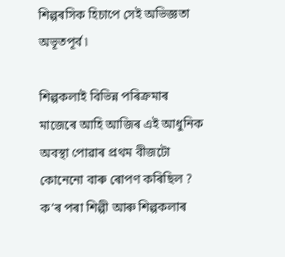শিল্পৰসিক হিচাপে সেই অভিজ্ঞতা অভূতপূৰ্ব ৷

শিল্পকলাই বিভিন্ন পৰিক্ৰমাৰ মাজেৰে আহি আজিৰ এই আধুনিক অবস্থা পোৱাৰ প্ৰথম বীজটো কোনেনো বাৰু ৰোপণ কৰিছিল ? ক’ৰ পৰা শিল্পী আৰু শিল্পকলাৰ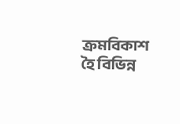ক্ৰমবিকাশ হৈ বিভিন্ন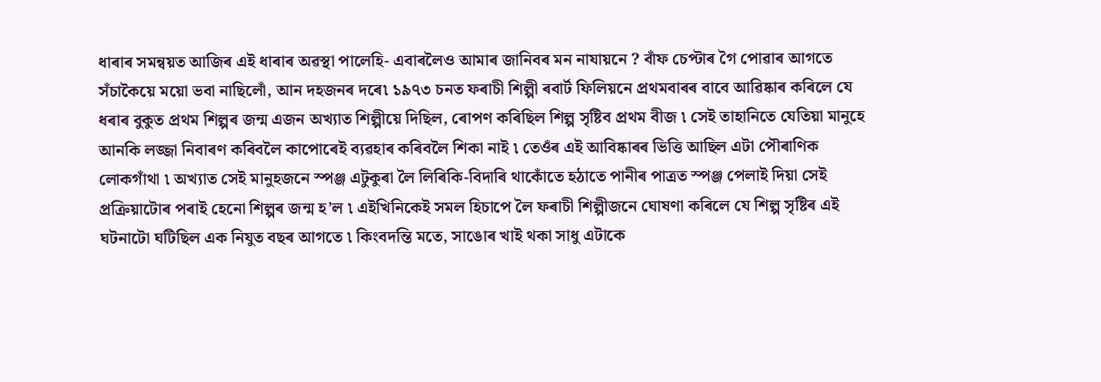ধাৰাৰ সমন্বয়ত আজিৰ এই ধাৰাৰ অৱস্থা পালেহি- এবাৰলৈও আমাৰ জানিবৰ মন নাযায়নে ? বাঁফ চেপ্টাৰ গৈ পোৱাৰ আগতে সঁচাকৈয়ে ময়ো ভবা নাছিলোঁ, আন দহজনৰ দৰে৷ ১৯৭৩ চনত ফৰাচী শিল্পী ৰবাৰ্ট ফিলিয়নে প্ৰথমবাৰৰ বাবে আৱিষ্কাৰ কৰিলে যে ধৰাৰ বুকুত প্ৰথম শিল্পৰ জন্ম এজন অখ্যাত শিল্পীয়ে দিছিল, ৰোপণ কৰিছিল শিল্প সৃষ্টিব প্ৰথম বীজ ৷ সেই তাহানিতে যেতিয়া মানুহে আনকি লজ্জা নিবাৰণ কৰিবলৈ কাপোৰেই ব্যৱহাৰ কৰিবলৈ শিকা নাই ৷ তেওঁৰ এই আবিষ্কাৰৰ ভিত্তি আছিল এটা পৌৰাণিক লোকগাঁথা ৷ অখ্যাত সেই মানুহজনে স্পঞ্জ এটুকুৰা লৈ লিৰিকি-বিদাৰি থাকোঁতে হঠাতে পানীৰ পাত্ৰত স্পঞ্জ পেলাই দিয়া সেই প্ৰক্ৰিয়াটোৰ পৰাই হেনো শিল্পৰ জন্ম হ’ল ৷ এইখিনিকেই সমল হিচাপে লৈ ফৰাচী শিল্পীজনে ঘোষণা কৰিলে যে শিল্প সৃষ্টিৰ এই ঘটনাটো ঘটিছিল এক নিযুত বছৰ আগতে ৷ কিংবদন্তি মতে, সাঙোৰ খাই থকা সাধু এটাকে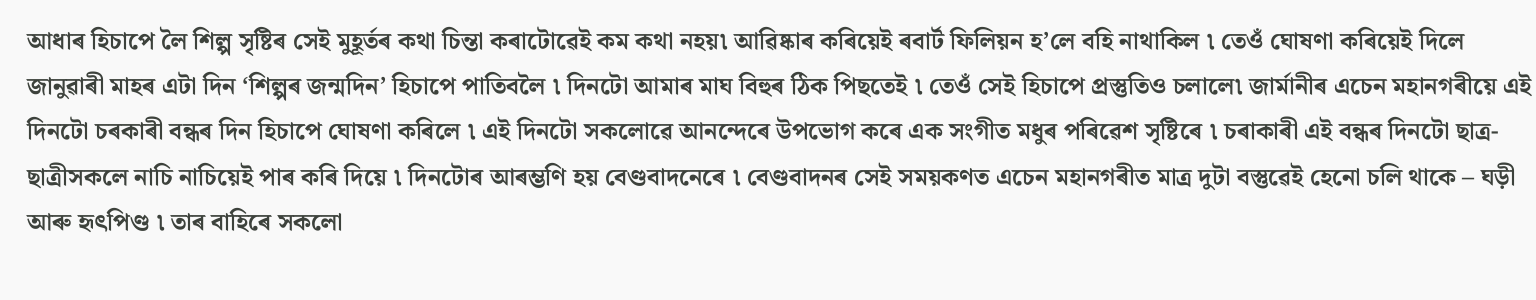আধাৰ হিচাপে লৈ শিল্প সৃষ্টিৰ সেই মুহূৰ্তৰ কথা চিন্তা কৰাটোৱেই কম কথা নহয়৷ আৱিষ্কাৰ কৰিয়েই ৰবাৰ্ট ফিলিয়ন হ’লে বহি নাথাকিল ৷ তেওঁ ঘোষণা কৰিয়েই দিলে জানুৱাৰী মাহৰ এটা দিন ‘শিল্পৰ জন্মদিন’ হিচাপে পাতিবলৈ ৷ দিনটো আমাৰ মাঘ বিহুৰ ঠিক পিছতেই ৷ তেওঁ সেই হিচাপে প্ৰস্তুতিও চলালে৷ জাৰ্মানীৰ এচেন মহানগৰীয়ে এই দিনটো চৰকাৰী বন্ধৰ দিন হিচাপে ঘোষণা কৰিলে ৷ এই দিনটো সকলোৱে আনন্দেৰে উপভোগ কৰে এক সংগীত মধুৰ পৰিৱেশ সৃষ্টিৰে ৷ চৰাকাৰী এই বন্ধৰ দিনটো ছাত্ৰ-ছাত্ৰীসকলে নাচি নাচিয়েই পাৰ কৰি দিয়ে ৷ দিনটোৰ আৰম্ভণি হয় বেণ্ডবাদনেৰে ৷ বেণ্ডবাদনৰ সেই সময়কণত এচেন মহানগৰীত মাত্ৰ দুটা বস্তুৱেই হেনো চলি থাকে – ঘড়ী আৰু হৃৎপিণ্ড ৷ তাৰ বাহিৰে সকলো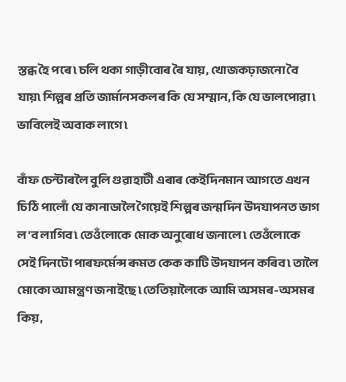স্তব্ধ হৈ পৰে ৷ চলি থকা গাড়ীবোৰ ৰৈ যায়, খোজকঢ়াজনো বৈ যায়৷ শিল্পৰ প্ৰতি জাৰ্মানসকলৰ কি যে সম্মান, কি যে ভালপোৱা ৷ ভাবিলেই অবাক লাগে ৷

বাঁফ চেন্টাৰলৈ বুলি গুৱাহাটী এৰাৰ কেইদিনমান আগতে এখন চিঠি পালোঁ যে কানাডালৈ গৈয়েই শিল্পৰ জন্মদিন উদযাপনত ভাগ ল’ব লাগিব ৷ তেওঁলোকে মোক অনুৰোধ জনালে ৷ তেওঁলোকে সেই দিনটো পাৰফৰ্মেন্স ৰূমত কেক কাটি উদযাপন কৰিব ৷ তালৈ মোকো আমন্ত্ৰণ জনাইছে ৷ তেতিয়ালৈকে আমি অসমৰ-অসমৰ কিয়,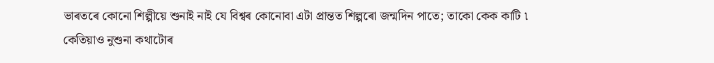ভাৰতৰে কোনো শিল্পীয়ে শুনাই নাই যে বিশ্বৰ কোনোবা এটা প্ৰান্তত শিল্পৰো জন্মদিন পাতে; তাকো কেক কাটি ৷ কেতিয়াও নুশুনা কথাটোৰ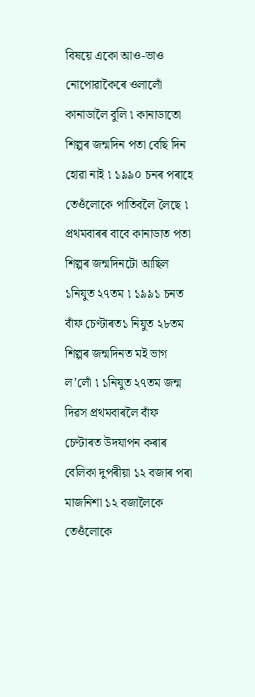বিষয়ে একো আও-ভাও নোপোৱাকৈৰে ওলালোঁ কানাডালৈ বুলি ৷ কানাডাতো শিল্পৰ জন্মদিন পতা বেছি দিন হোৱা নাই ৷ ১৯৯০ চনৰ পৰাহে তেওঁলোকে পাতিবলৈ লৈছে ৷ প্ৰথমবাৰৰ বাবে কানাডাত পতা শিল্পৰ জন্মদিনটো আছিল ১নিযুত ২৭তম ৷ ১৯৯১ চনত বাঁফ চেণ্টাৰত১ নিযুত ২৮তম শিল্পৰ জন্মদিনত মই ভাগ ল’লোঁ ৷ ১নিযুত ২৭তম জন্ম দিৱস প্ৰথমবাৰলৈ বাঁফ চেণ্টাৰত উদযাপন কৰাৰ বেলিকা দুপৰীয়া ১২ বজাৰ পৰা মাজনিশা ১২ বজালৈকে তেওঁলোকে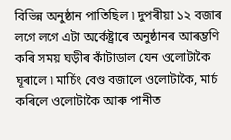বিভিন্ন অনুষ্ঠান পাতিছিল ৷ দুপৰীয়া ১২ বজাৰ লগে লগে এটা অৰ্কেষ্ট্ৰাৰে অনুষ্ঠানৰ আৰম্ভণি কৰি সময় ঘড়ীৰ কাঁটাডাল যেন ওলোটাকৈ ঘূৰালে ৷ মাৰ্চিং বেণ্ড বজালে ওলোটাকৈ, মাৰ্চ কৰিলে ওলোটাকৈ আৰু পানীত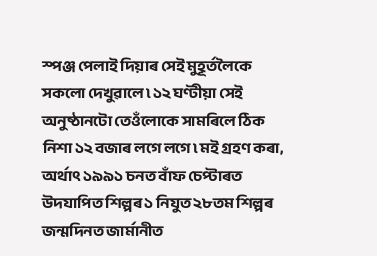স্পঞ্জ পেলাই দিয়াৰ সেই মুহূৰ্তলৈকে সকলো দেখুৱালে ৷ ১২ ঘণ্টীয়া সেই অনুষ্ঠানটো তেওঁলোকে সামৰিলে ঠিক নিশা ১২ বজাৰ লগে লগে ৷ মই গ্ৰহণ কৰা, অৰ্থাৎ ১৯৯১ চনত বাঁফ চেপ্টাৰত উদযাপিত শিল্পৰ ১ নিযুত ২৮তম শিল্পৰ জন্মদিনত জাৰ্মানীত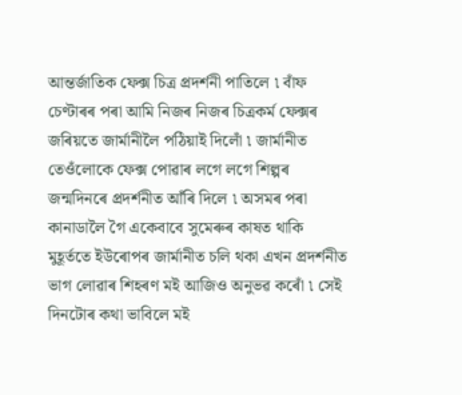আন্তৰ্জাতিক ফেক্স চিত্ৰ প্ৰদৰ্শনী পাতিলে ৷ বাঁফ চেণ্টাৰৰ পৰা আমি নিজৰ নিজৰ চিত্ৰকৰ্ম ফেক্সৰ জৰিয়তে জাৰ্মানীলৈ পঠিয়াই দিলোঁ ৷ জাৰ্মানীত তেওঁলোকে ফেক্স পোৱাৰ লগে লগে শিল্পৰ জন্মদিনৰে প্ৰদৰ্শনীত আঁৰি দিলে ৷ অসমৰ পৰা কানাডালৈ গৈ একেবাবে সুমেৰুৰ কাষত থাকি মুহূৰ্ততে ইউৰোপৰ জাৰ্মানীত চলি থকা এখন প্ৰদৰ্শনীত ভাগ লোৱাৰ শিহৰণ মই আজিও অনুভৱ কৰোঁ ৷ সেই দিনটোৰ কথা ভাবিলে মই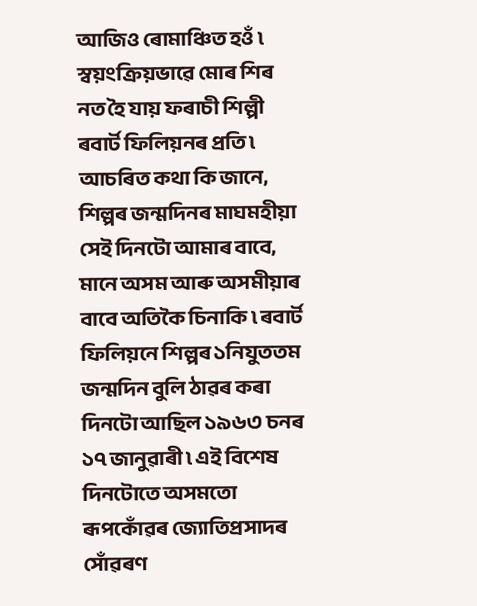আজিও ৰোমাঞ্চিত হওঁ ৷ স্বয়ংক্ৰিয়ভাৱে মোৰ শিৰ নত হৈ যায় ফৰাচী শিল্পী ৰবাৰ্ট ফিলিয়নৰ প্ৰতি ৷ আচৰিত কথা কি জানে, শিল্পৰ জন্মদিনৰ মাঘমহীয়া সেই দিনটো আমাৰ বাবে, মানে অসম আৰু অসমীয়াৰ বাবে অতিকৈ চিনাকি ৷ ৰবাৰ্ট ফিলিয়নে শিল্পৰ ১নিযুততম জন্মদিন বুলি ঠাৱৰ কৰা দিনটো আছিল ১৯৬৩ চনৰ ১৭ জানুৱাৰী ৷ এই বিশেষ দিনটোতে অসমতো ৰূপকোঁৱৰ জ্যোতিপ্ৰসাদৰ সোঁৱৰণ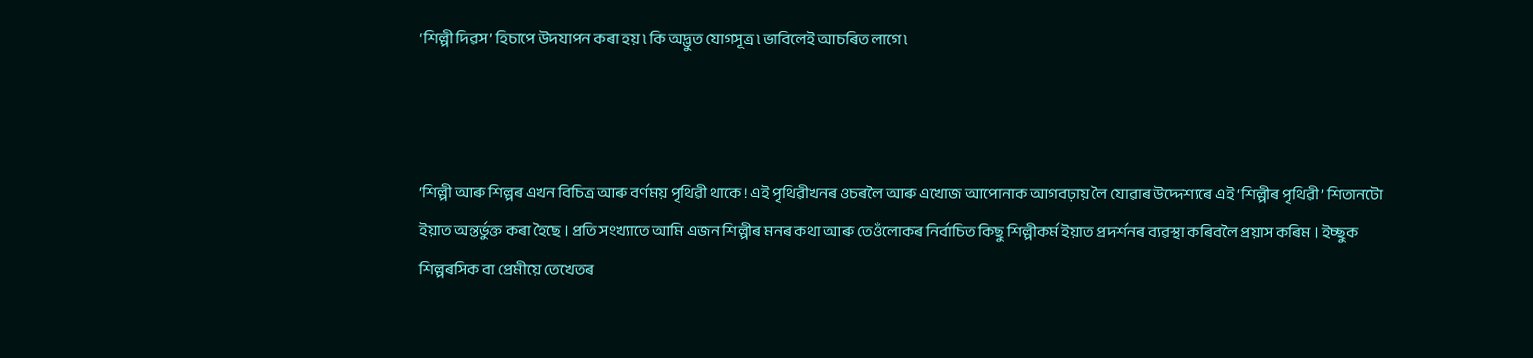‘শিল্পী দিৱস’ হিচাপে উদযাপন কৰা হয় ৷ কি অদ্ভুত যোগসূত্ৰ ৷ ভাবিলেই আচৰিত লাগে ৷



‘শিল্পী আৰু শিল্পৰ এখন বিচিত্ৰ আৰু বৰ্ণময় পৃথিৱী থাকে ! এই পৃথিৱীখনৰ ওচৰলৈ আৰু এখোজ আপোনাক আগবঢ়ায় লৈ যোৱাৰ উদ্দেশ্যৰে এই ‘শিল্পীৰ পৃথিৱী’ শিতানটো ইয়াত অন্তৰ্ভুক্ত কৰা হৈছে । প্ৰতি সংখ্যাতে আমি এজন শিল্পীৰ মনৰ কথা আৰু তেওঁলোকৰ নিৰ্বাচিত কিছু শিল্পীকৰ্ম ইয়াত প্ৰদৰ্শনৰ ব্যৱস্থা কৰিবলৈ প্ৰয়াস কৰিম । ইচ্ছুক শিল্পৰসিক বা প্ৰেমীয়ে তেখেতৰ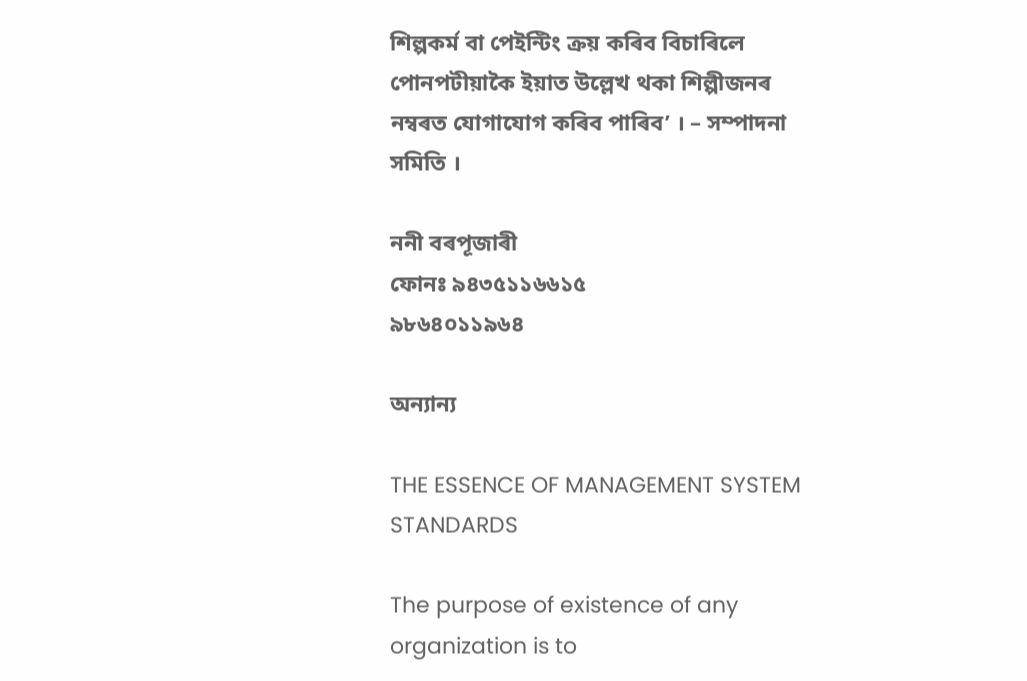শিল্পকৰ্ম বা পেইন্টিং ক্ৰয় কৰিব বিচাৰিলে পোনপটীয়াকৈ ইয়াত উল্লেখ থকা শিল্পীজনৰ নম্বৰত যোগাযোগ কৰিব পাৰিব’ । – সম্পাদনা সমিতি ।

ননী বৰপূজাৰী
ফোনঃ ৯৪৩৫১১৬৬১৫
৯৮৬৪০১১৯৬৪

অন্যান্য

THE ESSENCE OF MANAGEMENT SYSTEM STANDARDS

The purpose of existence of any organization is to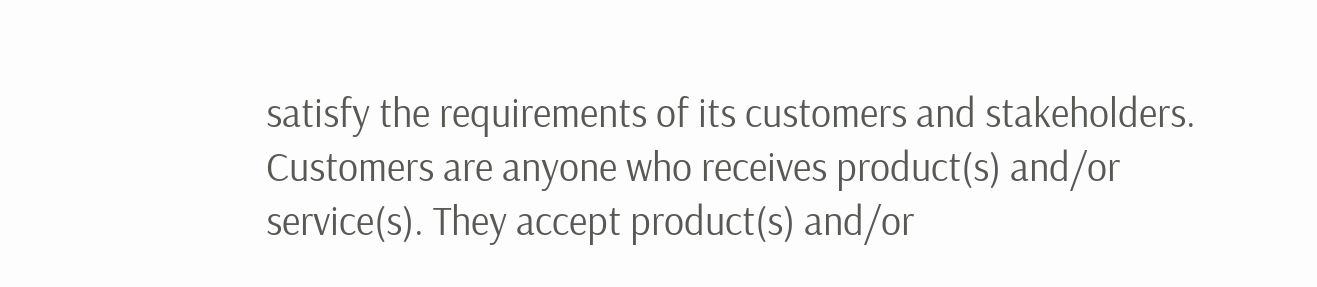satisfy the requirements of its customers and stakeholders. Customers are anyone who receives product(s) and/or service(s). They accept product(s) and/or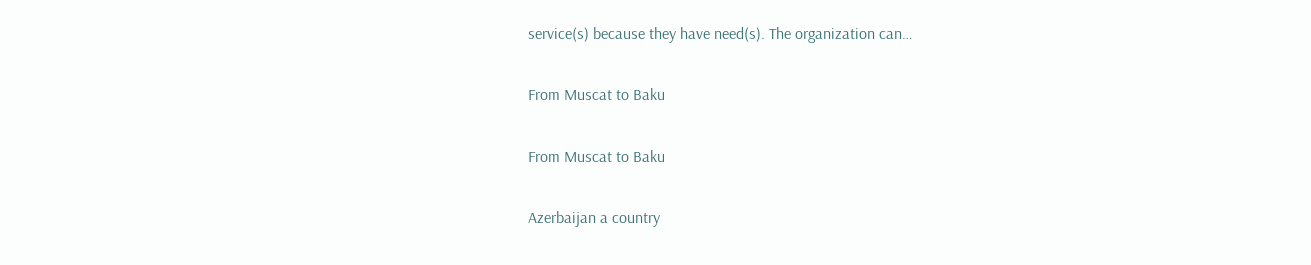service(s) because they have need(s). The organization can…

From Muscat to Baku

From Muscat to Baku

Azerbaijan a country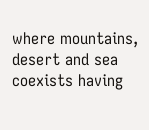where mountains, desert and sea coexists having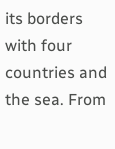its borders with four countries and the sea. From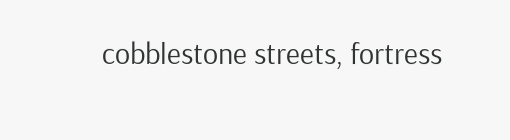cobblestone streets, fortress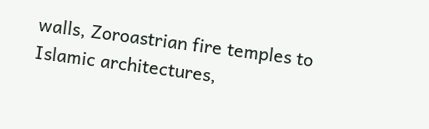walls, Zoroastrian fire temples to Islamic architectures,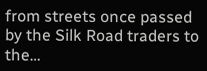from streets once passed by the Silk Road traders to the…